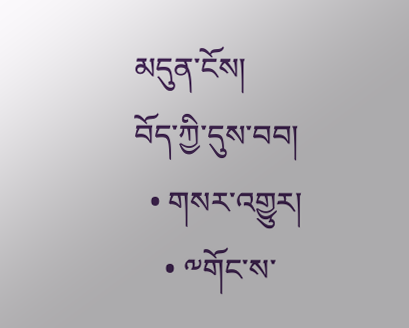མདུན་ངོས།
བོད་ཀྱི་དུས་བབ།
  • གསར་འགྱུར།
    • ༸གོང་ས་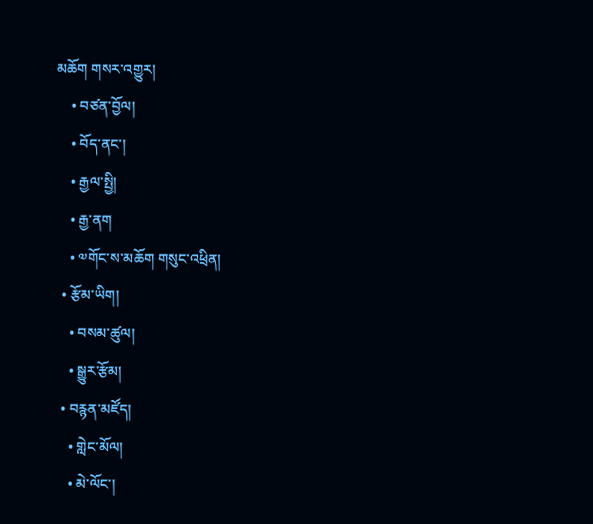མཆོག གསར་འགྱུར།
    • བཙན་བྱོལ།
    • བོད་ནང་།
    • རྒྱལ་སྤྱི།
    • རྒྱ་ནག
    • ༧གོང་ས་མཆོག གསུང་འཕྲིན།
  • རྩོམ་ཡིག།
    • བསམ་ཚུལ།
    • སྒྱུར་རྩོམ།
  • བརྙན་མཛོད།
    • གླེང་མོལ།
    • མེ་ལོང་།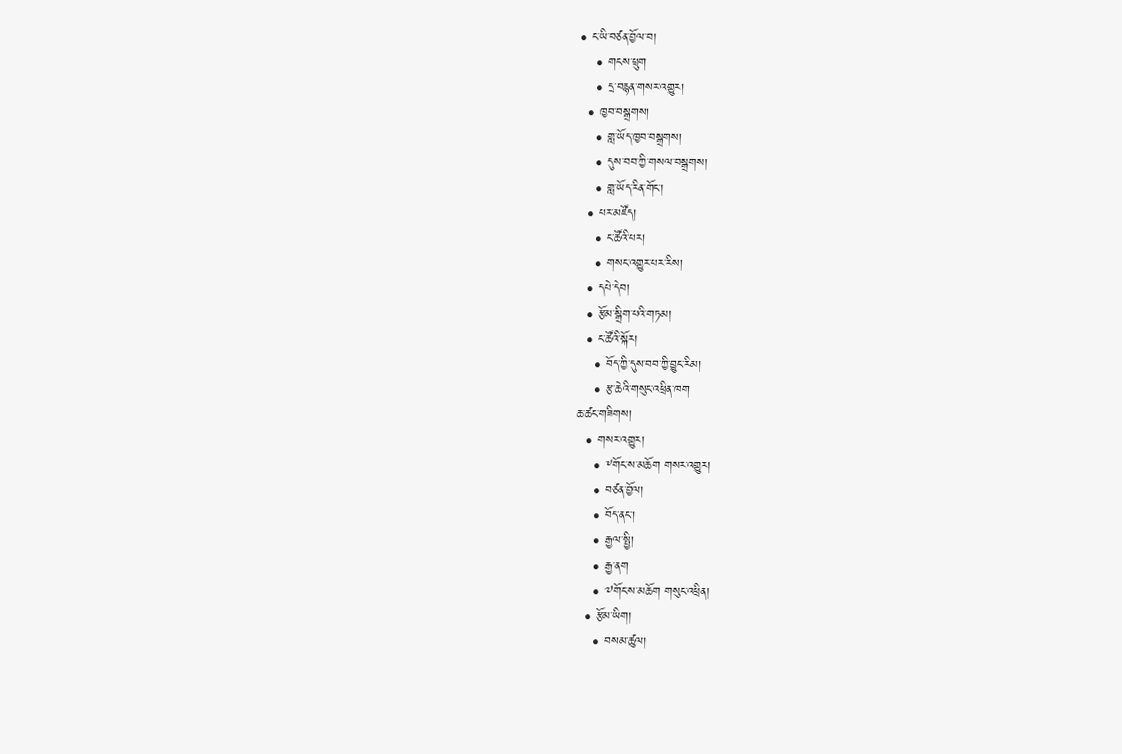• ང་ཡི་བཙན་བྱོལ་བ།
    • གངས་ཕྲུག
    • དྲ་བརྙན་གསར་འགྱུར།
  • ཁྱབ་བསྒྲགས།
    • གླ་ཡོད་ཁྱབ་བསྒྲགས།
    • དུས་བབ་ཀྱི་གསལ་བསྒྲགས།
    • གླ་ཡོད་རིན་གོང་།
  • པར་མཛོད།
    • ང་ཚོའི་པར།
    • གསང་འགྱུར་པར་རིས།
  • དཔེ་དེབ།
  • རྩོམ་སྒྲིག་པའི་གཏམ།
  • ང་ཚོའི་སྐོར།
    • བོད་ཀྱི་དུས་བབ་ཀྱི་བྱུང་རིམ།
    • རྩ་ཆེའི་གསུང་འཕྲིན་ཁག
ཆ་ཚང་གཟིགས།
  • གསར་འགྱུར།
    • ༸གོང་ས་མཆོག གསར་འགྱུར།
    • བཙན་བྱོལ།
    • བོད་ནང་།
    • རྒྱལ་སྤྱི།
    • རྒྱ་ནག
    • ༧གོང་ས་མཆོག གསུང་འཕྲིན།
  • རྩོམ་ཡིག།
    • བསམ་ཚུལ།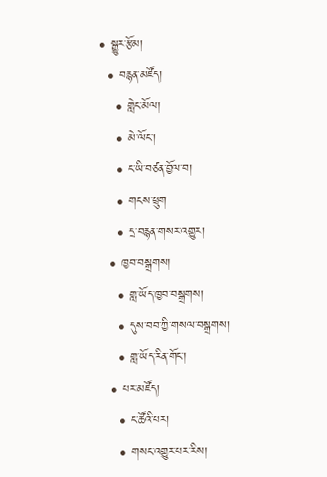• སྒྱུར་རྩོམ།
  • བརྙན་མཛོད།
    • གླེང་མོལ།
    • མེ་ལོང་།
    • ང་ཡི་བཙན་བྱོལ་བ།
    • གངས་ཕྲུག
    • དྲ་བརྙན་གསར་འགྱུར།
  • ཁྱབ་བསྒྲགས།
    • གླ་ཡོད་ཁྱབ་བསྒྲགས།
    • དུས་བབ་ཀྱི་གསལ་བསྒྲགས།
    • གླ་ཡོད་རིན་གོང་།
  • པར་མཛོད།
    • ང་ཚོའི་པར།
    • གསང་འགྱུར་པར་རིས།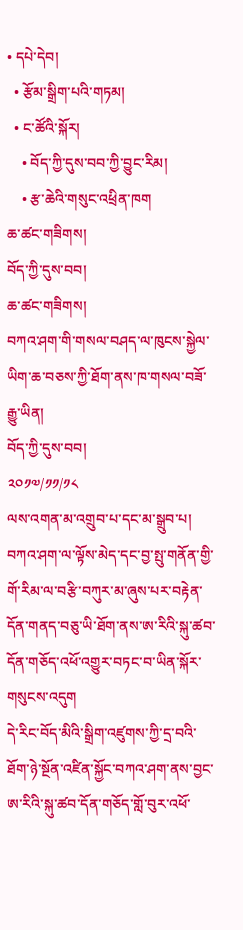• དཔེ་དེབ།
  • རྩོམ་སྒྲིག་པའི་གཏམ།
  • ང་ཚོའི་སྐོར།
    • བོད་ཀྱི་དུས་བབ་ཀྱི་བྱུང་རིམ།
    • རྩ་ཆེའི་གསུང་འཕྲིན་ཁག
ཆ་ཚང་གཟིགས།
བོད་ཀྱི་དུས་བབ།
ཆ་ཚང་གཟིགས།
བཀའ་ཤག་གི་གསལ་བཤད་ལ་ཁུངས་སྐྱེལ་ཡིག་ཆ་བཅས་ཀྱི་ཐོག་ནས་ཁ་གསལ་བཟོ་རྒྱུ་ཡིན།
བོད་ཀྱི་དུས་བབ།
༢༠༡༧/༡༡/༡༨
ལས་འགན་མ་འགྲུབ་པ་དང་མ་སྒྲུབ་པ། བཀའ་ཤག་ལ་ལྟོས་མེད་དང་བྱ་སྤུ་གནོན་གྱི་གོ་རིམ་ལ་བརྩི་བཀུར་མ་ཞུས་པར་བརྟེན་དོན་གནད་བཅུ་ཡི་ཐོག་ནས་ཨ་རིའི་སྐུ་ཚབ་དོན་གཅོད་འཕོ་འགྱུར་བཏང་བ་ཡིན་སྐོར་གསུངས་འདུག
དེ་རིང་བོད་མིའི་སྒྲིག་འཛུགས་ཀྱི་དྲ་བའི་ཐོག་ཉེ་སྔོན་འཛིན་སྐྱོང་བཀའ་ཤག་ནས་བྱང་ཨ་རིའི་སྐུ་ཚབ་དོན་གཅོད་གློ་བུར་འཕོ་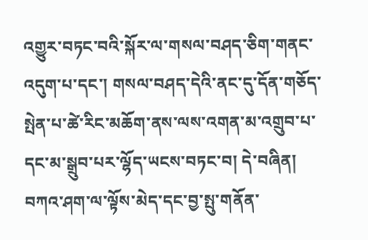འགྱུར་བཏང་བའི་སྐོར་ལ་གསལ་བཤད་ཅིག་གནང་འདུག་པ་དང་། གསལ་བཤད་དེའི་ནང་དུ་དོན་གཅོད་སྤེན་པ་ཚེ་རིང་མཆོག་ནས་ལས་འགན་མ་འགྲུབ་པ་དང་མ་སྒྲུབ་པར་ལྷོད་ཡངས་བཏང་བ། དེ་བཞིན། བཀའ་ཤག་ལ་ལྟོས་མེད་དང་བྱ་སྤུ་གནོན་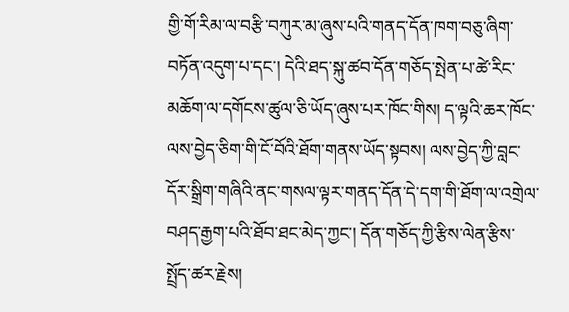གྱི་གོ་རིམ་ལ་བརྩི་བཀུར་མ་ཞུས་པའི་གནད་དོན་ཁག་བཅུ་ཞིག་བཏོན་འདུག་པ་དང་། དེའི་ཐད་སྐུ་ཚབ་དོན་གཅོད་སྤེན་པ་ཚེ་རིང་མཆོག་ལ་དགོངས་ཚུལ་ཅི་ཡོད་ཞུས་པར་ཁོང་གིས། ད་ལྟའི་ཆར་ཁོང་ལས་བྱེད་ཅིག་གི་ངོ་བོའི་ཐོག་གནས་ཡོད་སྟབས། ལས་བྱེད་ཀྱི་བླང་དོར་སྒྲིག་གཞིའི་ནང་གསལ་ལྟར་གནད་དོན་དེ་དག་གི་ཐོག་ལ་འགྲེལ་བཤད་རྒྱག་པའི་ཐོབ་ཐང་མེད་ཀྱང་། དོན་གཅོད་ཀྱི་རྩིས་ལེན་རྩིས་སྤྲོད་ཚར་རྗེས།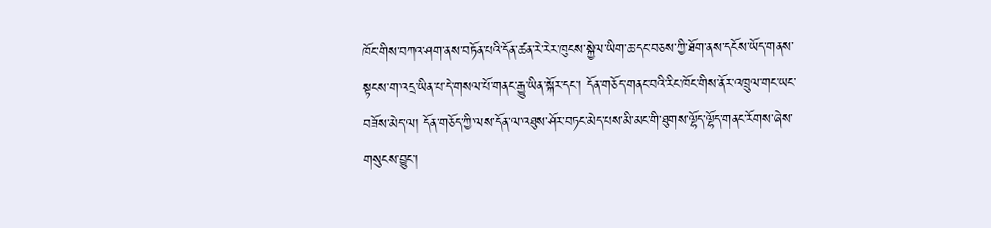ཁོང་གིས་བཀའ་ཤག་ནས་བཏོན་པའི་དོན་ཚན་རེ་རེར་ཁུངས་སྐྱེལ་ཡིག་ཆ་དང་བཅས་ཀྱི་ཐོག་ནས་དངོས་ཡོད་གནས་སྟངས་ག་འདྲ་ཡིན་པ་དེ་གསལ་པོ་གནང་རྒྱུ་ཡིན་སྐོར་དང་། དོན་གཅོད་གནང་བའི་རིང་ཁོང་གིས་ནོར་འཁྲུལ་གང་ཡང་བཟོས་མེད་ལ། དོན་གཅོད་ཀྱི་ལས་དོན་ལ་འཐུས་ཤོར་བཏང་མེད་པས་མི་མང་གི་ཐུགས་ལྷོད་ལྷོད་གནང་རོགས་ཞེས་གསུངས་བྱུང་།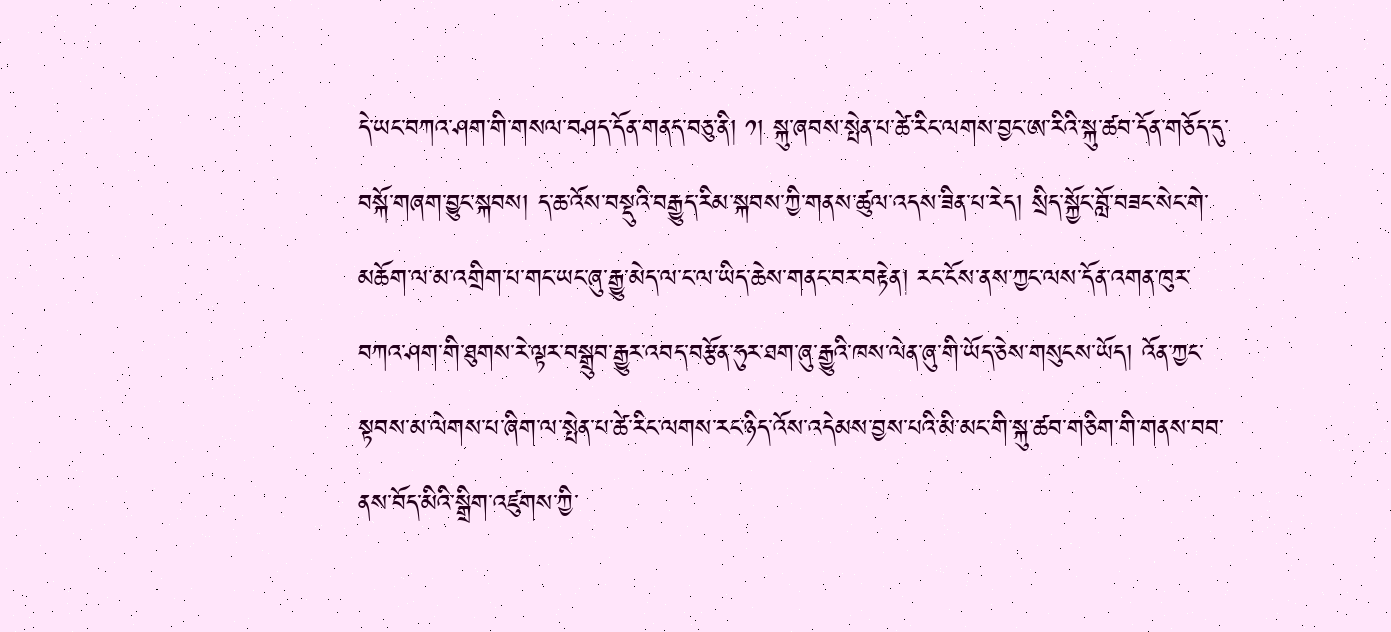དེ་ཡང་བཀའ་ཤག་གི་གསལ་བཤད་དོན་གནད་བཅུ་ནི། ༡། སྐུ་ཞབས་སྤེན་པ་ཚེ་རིང་ལགས་བྱང་ཨ་རིའི་སྐུ་ཚབ་དོན་གཅོད་དུ་བསྐོ་གཞག་བྱུང་སྐབས། ད་ཆ་འོས་བསྡུའི་བརྒྱུད་རིམ་སྐབས་ཀྱི་གནས་ཚུལ་འདས་ཟིན་པ་རེད། སྲིད་སྐྱོང་བློ་བཟང་སེང་གེ་མཆོག་ལ་མ་འགྲིག་པ་གང་ཡང་ཞུ་རྒྱུ་མེད་ལ་ང་ལ་ཡིད་ཆེས་གནང་བར་བརྟེན། རང་ངོས་ནས་ཀྱང་ལས་དོན་འགན་ཁུར་བཀའ་ཤག་གི་ཐུགས་རེ་ལྟར་བསྒྲུབ་རྒྱུར་འབད་བརྩོན་ཧུར་ཐག་ཞུ་རྒྱུའི་ཁས་ལེན་ཞུ་གི་ཡོད་ཅེས་གསུངས་ཡོད། འོན་ཀྱང་སྟབས་མ་ལེགས་པ་ཞིག་ལ་སྤེན་པ་ཚེ་རིང་ལགས་རང་ཉིད་འོས་འདེམས་བྱས་པའི་མི་མང་གི་སྐུ་ཚབ་གཅིག་གི་གནས་བབ་ནས་བོད་མིའི་སྒྲིག་འཛུགས་ཀྱི་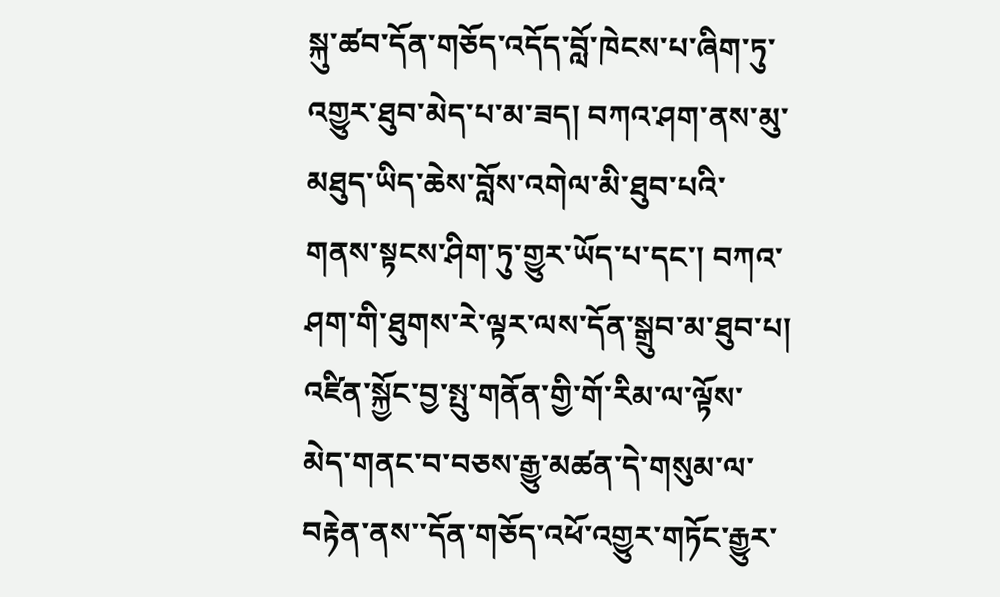སྐུ་ཚབ་དོན་གཅོད་འདོད་བློ་ཁེངས་པ་ཞིག་ཏུ་འགྱུར་ཐུབ་མེད་པ་མ་ཟད། བཀའ་ཤག་ནས་མུ་མཐུད་ཡིད་ཆེས་བློས་འགེལ་མི་ཐུབ་པའི་གནས་སྟངས་ཤིག་ཏུ་གྱུར་ཡོད་པ་དང་། བཀའ་ཤག་གི་ཐུགས་རེ་ལྟར་ལས་དོན་སྒྲུབ་མ་ཐུབ་པ། འཛིན་སྐྱོང་བྱ་སྤུ་གནོན་གྱི་གོ་རིམ་ལ་ལྟོས་མེད་གནང་བ་བཅས་རྒྱུ་མཚན་དེ་གསུམ་ལ་བརྟེན་ནས་་དོན་གཅོད་འཕོ་འགྱུར་གཏོང་རྒྱུར་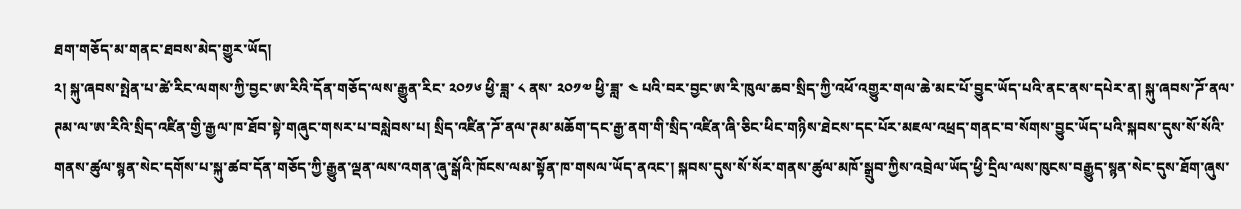ཐག་གཅོད་མ་གནང་ཐབས་མེད་གྱུར་ཡོད།
༢། སྐུ་ཞབས་སྤེན་པ་ཚེ་རིང་ལགས་ཀྱི་བྱང་ཨ་རིའི་དོན་གཅོད་ལས་རྒྱུན་རིང་ ༢༠༡༦ ཕྱི་ཟླ་ ༨ ནས་ ༢༠༡༧ ཕྱི་ཟླ་ ༤ པའི་བར་བྱང་ཨ་རི་ཁུལ་ཆབ་སྲིད་ཀྱི་འཕོ་འགྱུར་གལ་ཆེ་མང་པོ་བྱུང་ཡོད་པའི་ནང་ནས་དཔེར་ན། སྐུ་ཞབས་ཌོ་ནལ་ཊམ་ལ་ཨ་རིའི་སྲིད་འཛིན་གྱི་རྒྱལ་ཁ་ཐོབ་སྟེ་གཞུང་གསར་པ་བསླེབས་པ། སྲིད་འཛིན་ཌོ་ནལ་ཊམ་མཆོག་དང་རྒྱ་ནག་གི་སྲིད་འཛིན་ཞི་ཅིང་ཕིང་གཉིས་ཐེངས་དང་པོར་མཇལ་འཕྲད་གནང་བ་སོགས་བྱུང་ཡོད་པའི་སྐབས་དུས་སོ་སོའི་གནས་ཚུལ་སྙན་སེང་དགོས་པ་སྐུ་ཚབ་དོན་གཅོད་ཀྱི་རྒྱུན་ལྡན་ལས་འགན་ཞུ་སྒོའི་ཁོངས་ལམ་སྟོན་ཁ་གསལ་ཡོད་ནའང་། སྐབས་དུས་སོ་སོར་གནས་ཚུལ་མཁོ་སྒྲུབ་ཀྱིས་འབྲེལ་ཡོད་ཕྱི་དྲིལ་ལས་ཁུངས་བརྒྱུད་སྙན་སེང་དུས་ཐོག་ཞུས་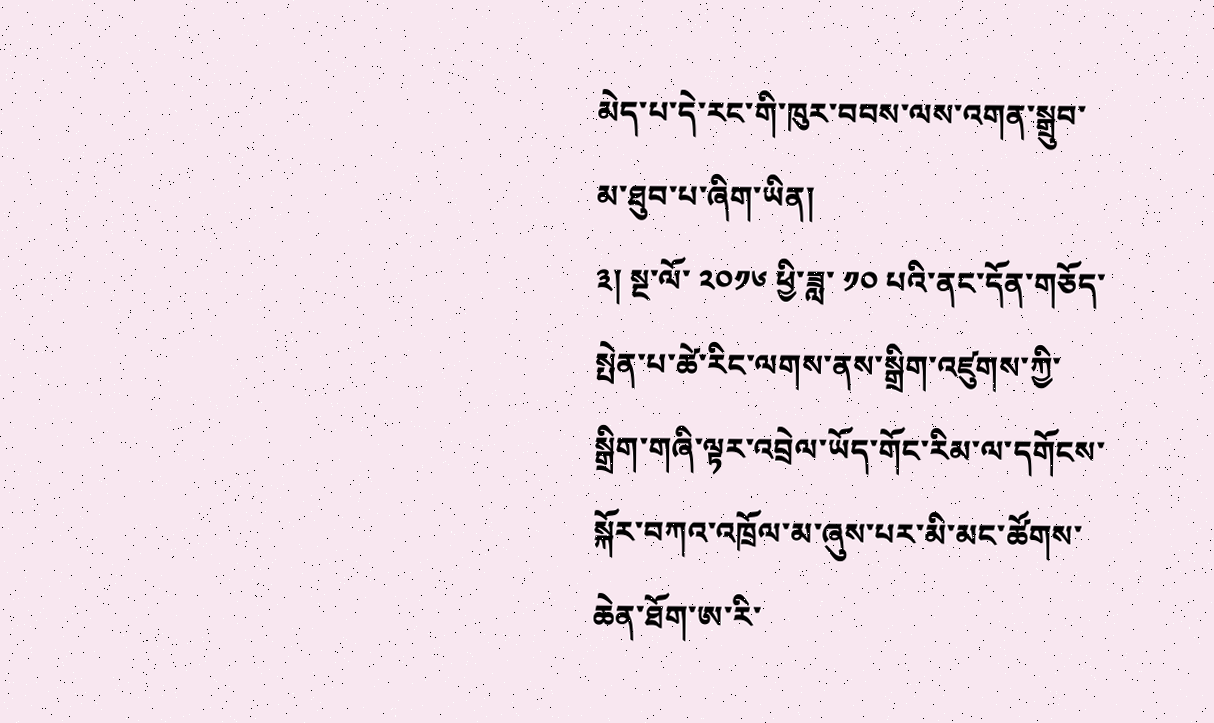མེད་པ་དེ་རང་གི་ཁུར་བབས་ལས་འགན་སྒྲུབ་མ་ཐུབ་པ་ཞིག་ཡིན།
༣། སྔ་ལོ་ ༢༠༡༦ ཕྱི་ཟླ་ ༡༠ པའི་ནང་དོན་གཅོད་སྤེན་པ་ཚེ་རིང་ལགས་ནས་སྒྲིག་འཛུགས་ཀྱི་སྒྲིག་གཞི་ལྟར་འབྲེལ་ཡོད་གོང་རིམ་ལ་དགོངས་སྐོར་བཀའ་འཁྲོལ་མ་ཞུས་པར་མི་མང་ཚོགས་ཆེན་ཐོག་ཨ་རི་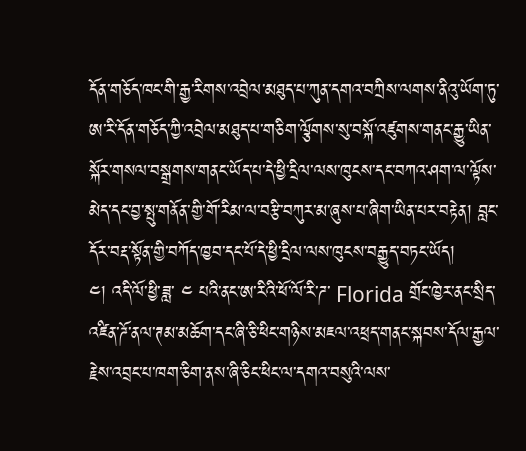དོན་གཅོད་ཁང་གི་རྒྱ་རིགས་འབྲེལ་མཐུད་པ་ཀུན་དགའ་བཀྲིས་ལགས་ནིའུ་ཡོག་ཏུ་ཨ་རི་དོན་གཅོད་ཀྱི་འབྲེལ་མཐུད་པ་གཅིག་ལྕོགས་སུ་བསྐོ་འཛུགས་གནང་རྒྱུ་ཡིན་སྐོར་གསལ་བསྒྲགས་གནང་ཡོད་པ་དེ་ཕྱི་དྲིལ་ལས་ཁུངས་དང་བཀའ་ཤག་ལ་ལྟོས་མེད་དང་བྱ་སྤུ་གནོན་གྱི་གོ་རིམ་ལ་བརྩི་བཀུར་མ་ཞུས་པ་ཞིག་ཡིན་པར་བརྟེན། བླང་དོར་བརྡ་སྟོན་གྱི་བཀོད་ཁྱབ་དང་པོ་དེ་ཕྱི་དྲིལ་ལས་ཁུངས་བརྒྱུད་བཏང་ཡོད།
༤། འདི་ལོ་ཕྱི་ཟླ་ ༤ པའི་ནང་ཨ་རིའི་ཕོ་ལོ་རི་ཌ་ Florida གྲོང་ཁྱེར་ནང་སྲིད་འཛིན་ཌོ་ནལ་ཊམ་མཆོག་དང་ཞི་ཅི་ཕིང་གཉིས་མཇལ་འཕྲད་གནང་སྐབས་དོལ་རྒྱལ་རྗེས་འབྲང་པ་ཁག་ཅིག་ནས་ཞི་ཅིང་ཕིང་ལ་དགའ་བསུའི་ལས་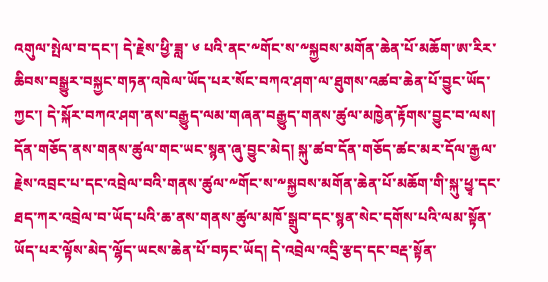འགུལ་སྤེལ་བ་དང་། དེ་རྗེས་ཕྱི་ཟླ་ ༦ པའི་ནང་༸གོང་ས་༸སྐྱབས་མགོན་ཆེན་པོ་མཆོག་ཨ་རིར་ཆིབས་བསྒྱུར་བསྐྱང་གཏན་འཁེལ་ཡོད་པར་སོང་བཀའ་ཤག་ལ་ཐུགས་འཚབ་ཆེན་པོ་བྱུང་ཡོད་ཀྱང་། དེ་སྐོར་བཀའ་ཤག་ནས་བརྒྱུད་ལམ་གཞན་བརྒྱུད་གནས་ཚུལ་མཁྱེན་རྟོགས་བྱུང་བ་ལས། དོན་གཅོད་ནས་གནས་ཚུལ་གང་ཡང་སྙན་ཞུ་བྱུང་མེད། སྐུ་ཚབ་དོན་གཅོད་ཚང་མར་དོལ་རྒྱལ་རྗེས་འབྲང་པ་དང་འབྲེལ་བའི་གནས་ཚུལ་༸གོང་ས་༸སྐྱབས་མགོན་ཆེན་པོ་མཆོག་གི་སྐུ་ཕྱྭ་དང་ཐད་ཀར་འབྲེལ་བ་ཡོད་པའི་ཆ་ནས་གནས་ཚུལ་མཁོ་སྒྲུབ་དང་སྙན་སེང་དགོས་པའི་ལམ་སྟོན་ཡོད་པར་ལྟོས་མེད་ལྷོད་ཡངས་ཆེན་པོ་བཏང་ཡོད། དེ་འབྲེལ་འདྲི་རྩད་དང་བརྡ་སྟོན་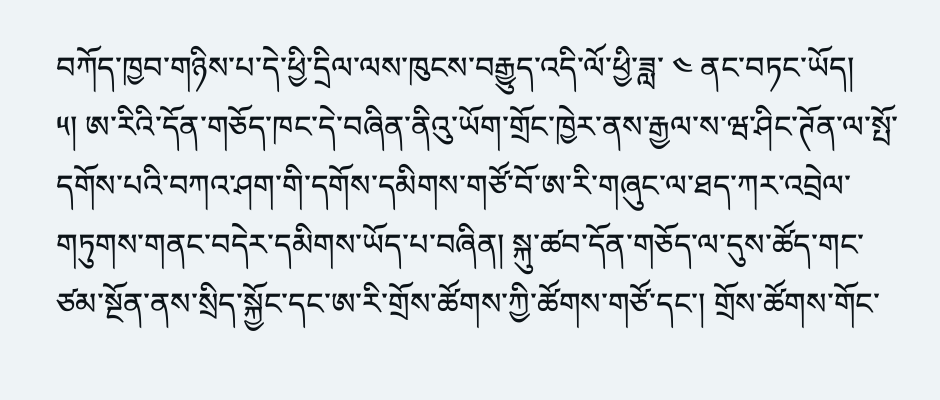བཀོད་ཁྱབ་གཉིས་པ་དེ་ཕྱི་དྲིལ་ལས་ཁུངས་བརྒྱུད་འདི་ལོ་ཕྱི་ཟླ་ ༤ ནང་བཏང་ཡོད།
༥། ཨ་རིའི་དོན་གཅོད་ཁང་དེ་བཞིན་ནིའུ་ཡོག་གྲོང་ཁྱེར་ནས་རྒྱལ་ས་ཝ་ཤིང་ཊོན་ལ་སྤོ་དགོས་པའི་བཀའ་ཤག་གི་དགོས་དམིགས་གཙོ་བོ་ཨ་རི་གཞུང་ལ་ཐད་ཀར་འབྲེལ་གཏུགས་གནང་བདེར་དམིགས་ཡོད་པ་བཞིན། སྐུ་ཚབ་དོན་གཅོད་ལ་དུས་ཚོད་གང་ཙམ་སྔོན་ནས་སྲིད་སྐྱོང་དང་ཨ་རི་གྲོས་ཚོགས་ཀྱི་ཚོགས་གཙོ་དང་། གྲོས་ཚོགས་གོང་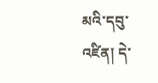མའི་དབུ་འཛིན། དེ་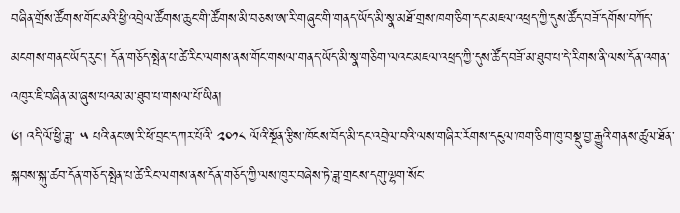བཞིན་གྲོས་ཚོགས་གོང་མའི་ཕྱི་འབྲེལ་ཚོགས་ཆུང་གི་ཚོགས་མི་བཅས་ཨ་རི་གཞུང་གི་གནད་ཡོད་མི་སྣ་མཐོ་གྲས་ཁག་ཅིག་དང་མཇལ་འཕྲད་ཀྱི་དུས་ཚོད་བཟོ་དགོས་བཀོད་མངགས་གནང་ཡོད་རུང་། དོན་གཅོད་སྤེན་པ་ཚེ་རིང་ལགས་ནས་གོང་གསལ་གནད་ཡོད་མི་སྣ་གཅིག་ལའང་མཇལ་འཕྲད་ཀྱི་དུས་ཚོད་བཟོ་མ་ཐུབ་པ་དེ་རིགས་ནི་ལས་དོན་འགན་འཁུར་ཇི་བཞིན་མ་ཞུས་པའམ་མ་ཐུབ་པ་གསལ་པོ་ཡིན།
༦། འདི་ལོ་ཕྱི་ཟླ་ ༥ པའི་ནང་ཨ་རི་ཕོ་བྲང་དཀར་པོའི་ ༢༠༡༨ ལོའི་སྔོན་རྩིས་ཁོངས་བོད་མི་དང་འབྲེལ་བའི་ལས་གཞིར་རོགས་དངུལ་ཁག་ཅིག་ཁུ་བསྡུ་བྱ་རྒྱུའི་གནས་ཚུལ་ཐོན་སྐབས་སྐུ་ཚབ་དོན་གཅོད་སྤེན་པ་ཚེ་རིང་ལགས་ནས་དོན་གཅོད་ཀྱི་ལས་ཁུར་བཞེས་ཏེ་ཟླ་གྲངས་དགུ་ལྷག་སོང་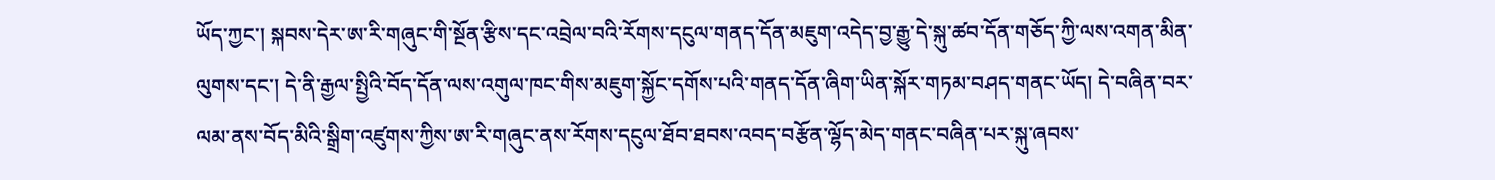ཡོད་ཀྱང་། སྐབས་དེར་ཨ་རི་གཞུང་གི་སྔོན་རྩིས་དང་འབྲེལ་བའི་རོགས་དངུལ་གནད་དོན་མཇུག་འདེད་བྱ་རྒྱུ་དེ་སྐུ་ཚབ་དོན་གཅོད་ཀྱི་ལས་འགན་མིན་ལུགས་དང་། དེ་ནི་རྒྱལ་སྤྱིའི་བོད་དོན་ལས་འགུལ་ཁང་གིས་མཇུག་སྐྱོང་དགོས་པའི་གནད་དོན་ཞིག་ཡིན་སྐོར་གཏམ་བཤད་གནང་ཡོད། དེ་བཞིན་བར་ལམ་ནས་བོད་མིའི་སྒྲིག་འཛུགས་ཀྱིས་ཨ་རི་གཞུང་ནས་རོགས་དངུལ་ཐོབ་ཐབས་འབད་བརྩོན་ལྷོད་མེད་གནང་བཞིན་པར་སྐུ་ཞབས་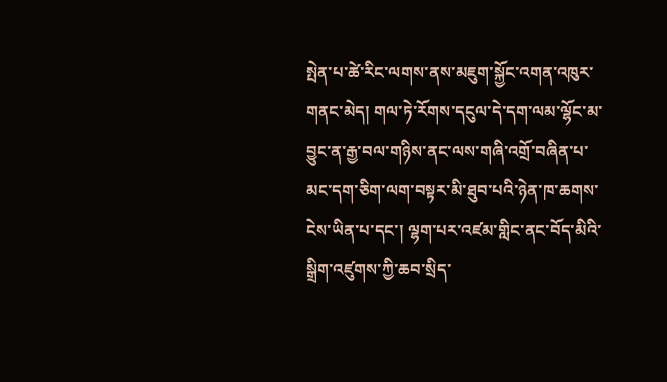སྤེན་པ་ཚེ་རིང་ལགས་ནས་མཇུག་སྐྱོང་འགན་འཁུར་གནང་མེད། གལ་ཏེ་རོགས་དངུལ་དེ་དག་ལམ་ལྷོང་མ་བྱུང་ན་རྒྱ་བལ་གཉིས་ནང་ལས་གཞི་འགྲོ་བཞིན་པ་མང་དག་ཅིག་ལག་བསྟར་མི་ཐུབ་པའི་ཉེན་ཁ་ཆགས་ངེས་ཡིན་པ་དང་། ལྷག་པར་འཛམ་གླིང་ནང་བོད་མིའི་སྒྲིག་འཛུགས་ཀྱི་ཆབ་སྲིད་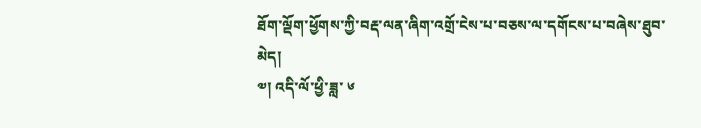ཐོག་ལྡོག་ཕྱོགས་ཀྱི་བརྡ་ལན་ཞིག་འགྲོ་ངེས་པ་བཅས་ལ་དགོངས་པ་བཞེས་ཐུབ་མེད།
༧། འདི་ལོ་ཕྱི་ཟླ་ ༦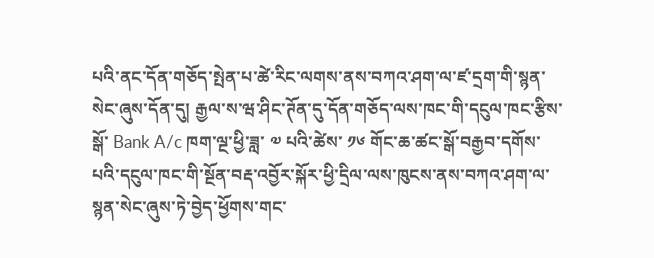པའི་ནང་དོན་གཅོད་སྤེན་པ་ཚེ་རིང་ལགས་ནས་བཀའ་ཤག་ལ་ཛ་དྲག་གི་སྙན་སེང་ཞུས་དོན་དུ། རྒྱལ་ས་ཝ་ཤིང་ཊོན་དུ་དོན་གཅོད་ལས་ཁང་གི་དངུལ་ཁང་རྩིས་སྒོ་ Bank A/c ཁག་ལྔ་ཕྱི་ཟླ་ ༧ པའི་ཚེས་ ༡༦ གོང་ཆ་ཚང་སྒོ་བརྒྱབ་དགོས་པའི་དངུལ་ཁང་གི་སྔོན་བརྡ་འབྱོར་སྐོར་ཕྱི་དྲིལ་ལས་ཁུངས་ནས་བཀའ་ཤག་ལ་སྙན་སེང་ཞུས་ཏེ་བྱེད་ཕྱོགས་གང་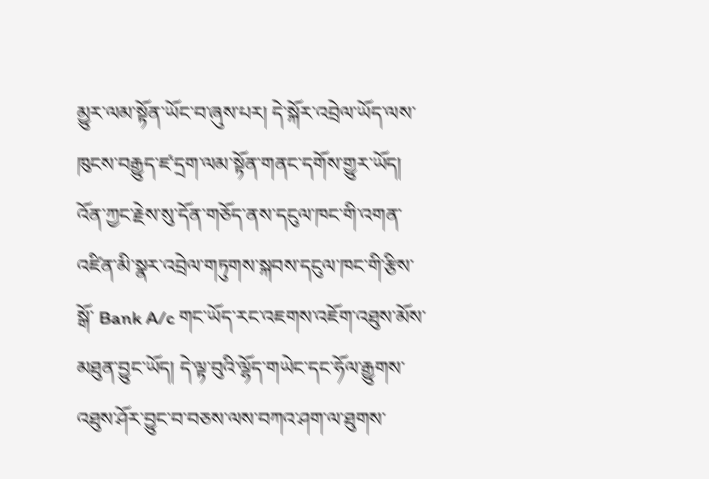མྱུར་ལམ་སྟོན་ཡོང་བ་ཞུས་པར། དེ་སྐོར་འབྲེལ་ཡོད་ལས་ཁུངས་བརྒྱུད་ཛ་དྲག་ལམ་སྟོན་གནང་དགོས་གྱུར་ཡོད། འོན་ཀྱང་རྗེས་སུ་དོན་གཅོད་ནས་དངུལ་ཁང་གི་འགན་འཛིན་མི་སྣར་འབྲེལ་གཏུགས་སྐབས་དངུལ་ཁང་གི་རྩིས་སྒོ་ Bank A/c གང་ཡོད་རང་འཇགས་འཇོག་འཐུས་མོས་མཐུན་བྱུང་ཡོད། དེ་ལྟ་བུའི་ལྷོད་གཡེང་དང་ཧོལ་རྒྱུགས་འཐུས་ཤོར་བྱུང་བ་བཅས་ལས་བཀའ་ཤག་ལ་ཐུགས་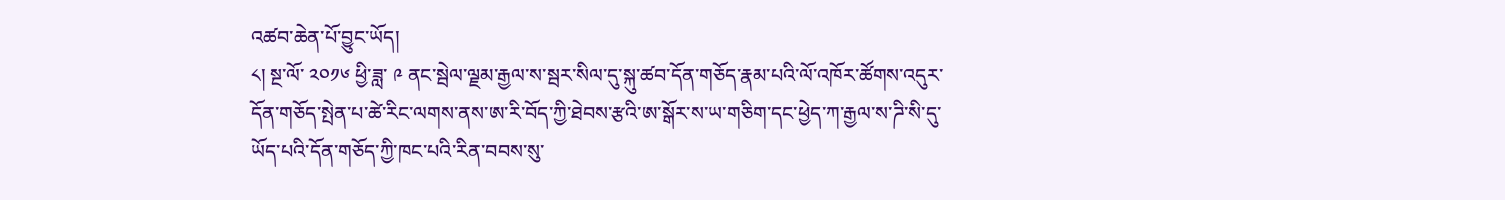འཚབ་ཆེན་པོ་བྱུང་ཡོད།
༨། སྔ་ལོ་ ༢༠༡༦ ཕྱི་ཟླ་ ༩ ནང་སྦེལ་ལྗམ་རྒྱལ་ས་སྦར་སིལ་དུ་སྐུ་ཚབ་དོན་གཅོད་རྣམ་པའི་ལོ་འཁོར་ཚོགས་འདུར་དོན་གཅོད་སྤེན་པ་ཚེ་རིང་ལགས་ནས་ཨ་རི་བོད་ཀྱི་ཐེབས་རྩའི་ཨ་སྒོར་ས་ཡ་གཅིག་དང་ཕྱེད་ཀ་རྒྱལ་ས་ཌི་སི་དུ་ཡོད་པའི་དོན་གཅོད་ཀྱི་ཁང་པའི་རིན་བབས་སུ་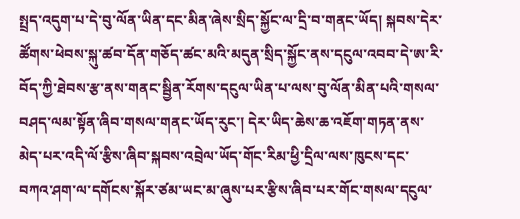སྤྲད་འདུག་པ་དེ་བུ་ལོན་ཡིན་དང་མིན་ཞེས་སྲིད་སྐྱོང་ལ་དྲི་བ་གནང་ཡོད། སྐབས་དེར་ཚོགས་ཕེབས་སྐུ་ཚབ་དོན་གཅོད་ཚང་མའི་མདུན་སྲིད་སྐྱོང་ནས་དངུལ་འབབ་དེ་ཨ་རི་བོད་ཀྱི་ཐེབས་རྩ་ནས་གནང་སྦྱིན་རོགས་དངུལ་ཡིན་པ་ལས་བུ་ལོན་མིན་པའི་གསལ་བཤད་ལམ་སྟོན་ཞིབ་གསལ་གནང་ཡོད་རུང་། དེར་ཡིད་ཆེས་ཆ་འཇོག་གཏན་ནས་མེད་པར་འདི་ལོ་རྩིས་ཞིབ་སྐབས་འབྲེལ་ཡོད་གོང་རིམ་ཕྱི་དྲིལ་ལས་ཁུངས་དང་བཀའ་ཤག་ལ་དགོངས་སྐོར་ཙམ་ཡང་མ་ཞུས་པར་རྩིས་ཞིབ་པར་གོང་གསལ་དངུལ་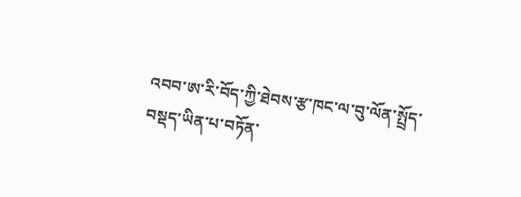འབབ་ཨ་རི་བོད་ཀྱི་ཐེབས་རྩ་ཁང་ལ་བུ་ལོན་སྤྲོད་བསྡད་ཡིན་པ་བཏོན་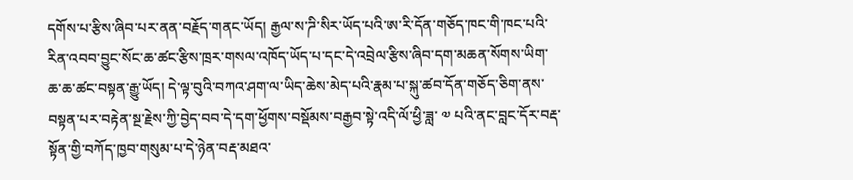དགོས་པ་རྩིས་ཞིབ་པར་ནན་བརྗོད་གནང་ཡོད། རྒྱལ་ས་ཌི་སིར་ཡོད་པའི་ཨ་རི་དོན་གཅོད་ཁང་གི་ཁང་པའི་རིན་འབབ་བྱུང་སོང་ཆ་ཚང་རྩིས་ཁྲར་གསལ་འཁོད་ཡོད་པ་དང་དེ་འབྲེལ་རྩིས་ཞིབ་དག་མཆན་སོགས་ཡིག་ཆ་ཆ་ཚང་བསྟན་རྒྱུ་ཡོད། དེ་ལྟ་བུའི་བཀའ་ཤག་ལ་ཡིད་ཆེས་མེད་པའི་རྣམ་པ་སྐུ་ཚབ་དོན་གཅོད་ཅིག་ནས་བསྟན་པར་བརྟེན་སྔ་རྗེས་ཀྱི་བྱེད་བབ་དེ་དག་ཕྱོགས་བསྡོམས་བརྒྱབ་སྟེ་འདི་ལོ་ཕྱི་ཟླ་ ༧ པའི་ནང་བླང་དོར་བརྡ་སྟོན་གྱི་བཀོད་ཁྱབ་གསུམ་པ་དེ་ཉེན་བརྡ་མཐའ་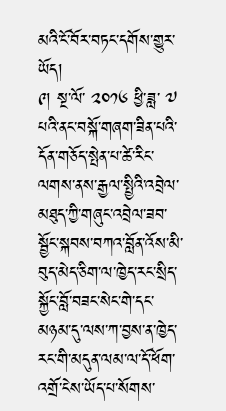མའི་ངོ་བོར་བཏང་དགོས་གྱུར་ཡོད།
༩། སྔ་ལོ་ ༢༠༡༦ ཕྱི་ཟླ་ ༧ པའི་ནང་བསྐོ་གཞག་ཟིན་པའི་དོན་གཅོད་སྤེན་པ་ཚེ་རིང་ལགས་ནས་རྒྱལ་སྤྱིའི་འབྲེལ་མཐུད་ཀྱི་གཞུང་འབྲེལ་ཟབ་སྦྱོང་སྐབས་བཀའ་བློན་འོས་མི་བུད་མེད་ཅིག་ལ་ཁྱེད་རང་སྲིད་སྐྱོང་བློ་བཟང་སེང་གེ་དང་མཉམ་དུ་ལས་ཀ་བྱས་ན་ཁྱེད་རང་གི་མདུན་ལམ་ལ་དོ་ཕོག་འགྲོ་ངེས་ཡོད་པ་སོགས་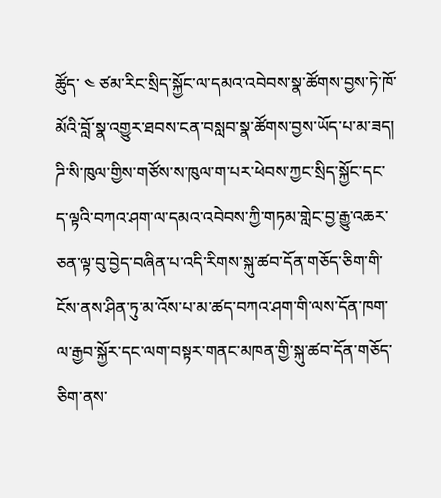ཚོུད་ ༤ ཙམ་རིང་སྲིད་སྐྱོང་ལ་དམའ་འབེབས་སྣ་ཚོགས་བྱས་ཏེ་ཁོ་མོའི་བློ་སྣ་འགྱུར་ཐབས་ངན་བསླབ་སྣ་ཚོགས་བྱས་ཡོད་པ་མ་ཟད། ཌི་སི་ཁུལ་གྱིས་གཙོས་ས་ཁུལ་ག་པར་ཕེབས་ཀྱང་སྲིད་སྐྱོང་དང་ད་ལྟའི་བཀའ་ཤག་ལ་དམའ་འབེབས་ཀྱི་གཏམ་གླེང་བྱ་རྒྱུ་འཆར་ཅན་ལྟ་བུ་བྱེད་བཞིན་པ་འདི་རིགས་སྐུ་ཚབ་དོན་གཅོད་ཅིག་གི་ངོས་ནས་ཤིན་ཏུ་མ་འོས་པ་མ་ཚད་བཀའ་ཤག་གི་ལས་དོན་ཁག་ལ་རྒྱབ་སྐྱོར་དང་ལག་བསྟར་གནང་མཁན་གྱི་སྐུ་ཚབ་དོན་གཅོད་ཅིག་ནས་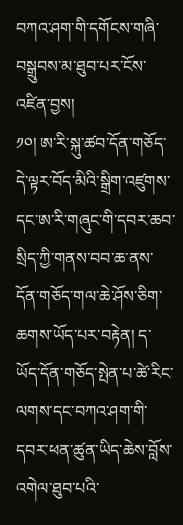བཀའ་ཤག་གི་དགོངས་གཞི་བསྒྲུབས་མ་ཐུབ་པར་ངོས་འཛིན་བྱས།
༡༠། ཨ་རི་སྐུ་ཚབ་དོན་གཅོད་དེ་ལྟར་བོད་མིའི་སྒྲིག་འཛུགས་དང་ཨ་རི་གཞུང་གི་དབར་ཆབ་སྲིད་ཀྱི་གནས་བབ་ཆ་ནས་དོན་གཅོད་གལ་ཆེ་ཤོས་ཅིག་ཆགས་ཡོད་པར་བརྟེན། ད་ཡོད་དོན་གཅོད་སྤེན་པ་ཚེ་རིང་ལགས་དང་བཀའ་ཤག་གི་དབར་ཕན་ཚུན་ཡིད་ཆེས་བློས་འགེལ་ཐུབ་པའི་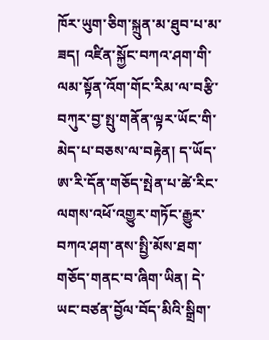ཁོར་ཡུག་ཅིག་སྐྲུན་མ་ཐུབ་པ་མ་ཟད། འཛིན་སྐྱོང་བཀའ་ཤག་གི་ལམ་སྟོན་འོག་གོང་རིམ་ལ་བརྩི་བཀུར་བྱ་སྤུ་གནོན་ལྟར་ཡོང་གི་མེད་པ་བཅས་ལ་བརྟེན། ད་ཡོད་ཨ་རི་དོན་གཅོད་སྤེན་པ་ཚེ་རིང་ལགས་འཕོ་འགྱུར་གཏོང་རྒྱུར་བཀའ་ཤག་ནས་སྤྱི་མོས་ཐག་གཅོད་གནང་བ་ཞིག་ཡིན། དེ་ཡང་བཙན་བྱོལ་བོད་མིའི་སྒྲིག་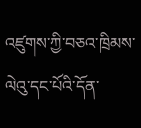འཛུགས་ཀྱི་བཅའ་ཁྲིམས་ལེའུ་དང་པོའི་དོན་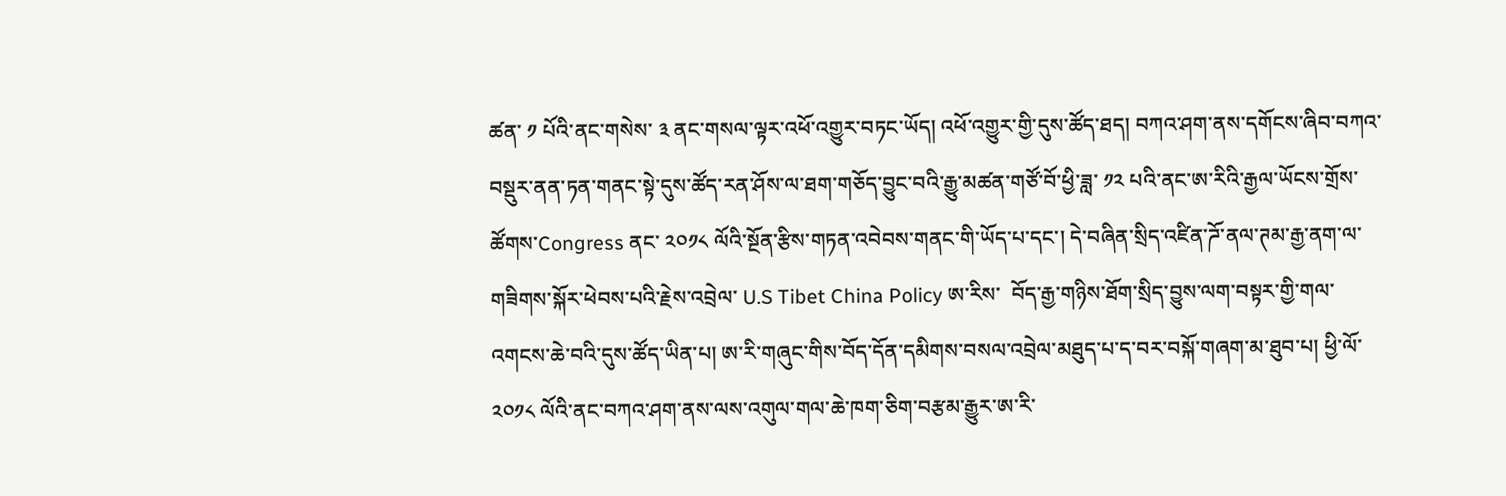ཚན་ ༡ པོའི་ནང་གསེས་ ༣ ནང་གསལ་ལྟར་འཕོ་འགྱུར་བཏང་ཡོད། འཕོ་འགྱུར་གྱི་དུས་ཚོད་ཐད། བཀའ་ཤག་ནས་དགོངས་ཞིབ་བཀའ་བསྡུར་ནན་ཏན་གནང་སྟེ་དུས་ཚོད་རན་ཤོས་ལ་ཐག་གཅོད་བྱུང་བའི་རྒྱུ་མཚན་གཙོ་བོ་ཕྱི་ཟླ་ ༡༢ པའི་ནང་ཨ་རིའི་རྒྱལ་ཡོངས་གྲོས་ཚོགས་Congress ནང་ ༢༠༡༨ ལོའི་སྔོན་རྩིས་གཏན་འབེབས་གནང་གི་ཡོད་པ་དང་། དེ་བཞིན་སྲིད་འཛིན་ཌོ་ནལ་ཊམ་རྒྱ་ནག་ལ་གཟིགས་སྐོར་ཕེབས་པའི་རྗེས་འབྲེལ་ U.S Tibet China Policy ཨ་རིས་  བོད་རྒྱ་གཉིས་ཐོག་སྲིད་བྱུས་ལག་བསྟར་གྱི་གལ་འགངས་ཆེ་བའི་དུས་ཚོད་ཡིན་པ། ཨ་རི་གཞུང་གིས་བོད་དོན་དམིགས་བསལ་འབྲེལ་མཐུད་པ་ད་བར་བསྐོ་གཞག་མ་ཐུབ་པ། ཕྱི་ལོ་ ༢༠༡༨ ལོའི་ནང་བཀའ་ཤག་ནས་ལས་འགུལ་གལ་ཆེ་ཁག་ཅིག་བརྩམ་རྒྱུར་ཨ་རི་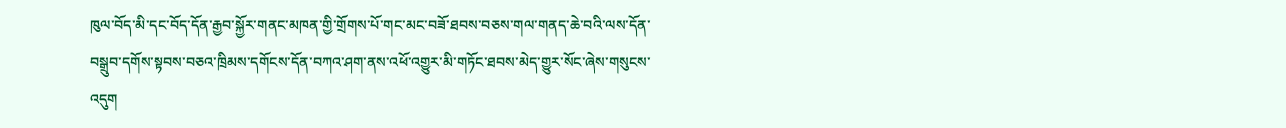ཁུལ་བོད་མི་དང་བོད་དོན་རྒྱབ་སྐྱོར་གནང་མཁན་གྱི་གྲོགས་པོ་གང་མང་བཟོ་ཐབས་བཅས་གལ་གནད་ཆེ་བའི་ལས་དོན་བསྒྲུབ་དགོས་སྟབས་བཅའ་ཁྲིམས་དགོངས་དོན་བཀའ་ཤག་ནས་འཕོ་འགྱུར་མི་གཏོང་ཐབས་མེད་གྱུར་སོང་ཞེས་གསུངས་འདུག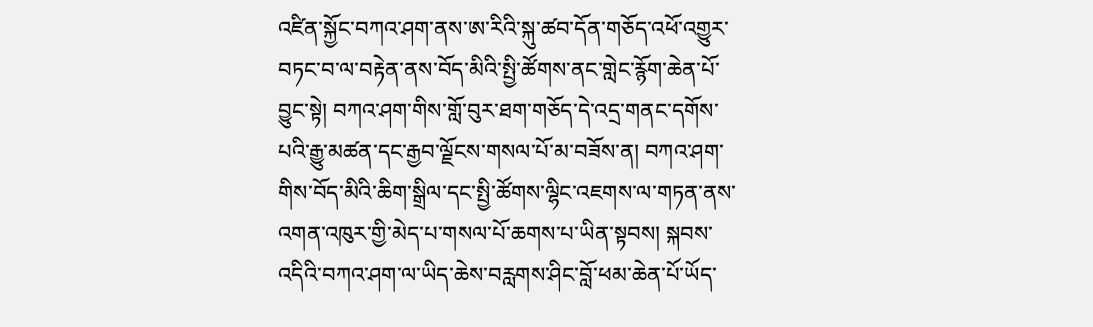འཛིན་སྐྱོང་བཀའ་ཤག་ནས་ཨ་རིའི་སྐུ་ཚབ་དོན་གཅོད་འཕོ་འགྱུར་བཏང་བ་ལ་བརྟེན་ནས་བོད་མིའི་སྤྱི་ཚོགས་ནང་གླེང་རྙོག་ཆེན་པོ་བྱུང་སྟེ། བཀའ་ཤག་གིས་གློ་བུར་ཐག་གཅོད་དེ་འདྲ་གནང་དགོས་པའི་རྒྱུ་མཚན་དང་རྒྱབ་ལྗོངས་གསལ་པོ་མ་བཟོས་ན། བཀའ་ཤག་གིས་བོད་མིའི་ཆིག་སྒྲིལ་དང་སྤྱི་ཚོགས་ལྷིང་འཇགས་ལ་གཏན་ནས་འགན་འཁུར་གྱི་མེད་པ་གསལ་པོ་ཆགས་པ་ཡིན་སྟབས། སྐབས་འདིའི་བཀའ་ཤག་ལ་ཡིད་ཆེས་བརླགས་ཤིང་བློ་ཕམ་ཆེན་པོ་ཡོད་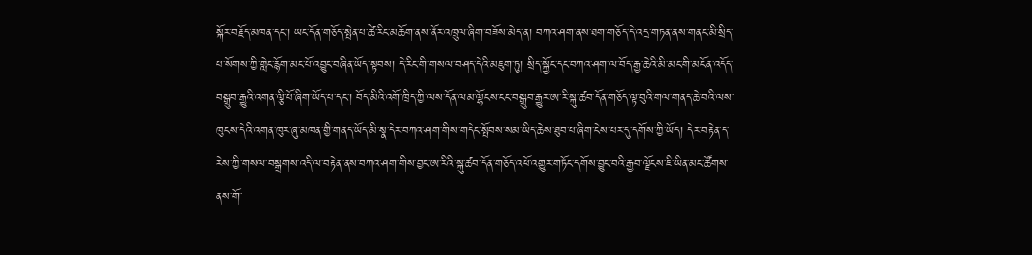སྐོར་བརྗོད་མཁན་དང་། ཡང་དོན་གཅོད་སྤེན་པ་ཚེ་རིང་མཆོག་ནས་ནོར་འཁྲུལ་ཞིག་བཟོས་མེད་ན། བཀའ་ཤག་ནས་ཐག་གཅོད་དེ་འདྲ་གཏན་ནས་གནང་མི་སྲིད་པ་སོགས་ཀྱི་གླེང་རྙོག་མང་པོ་འབྱུང་བཞིན་ཡོད་སྟབས། དེ་རིང་གི་གསལ་བཤད་དེའི་མཇུག་ཏུ། སྲིད་སྐྱོང་དང་བཀའ་ཤག་ལ་བོད་རྒྱ་ཆེའི་མི་མང་གི་མངོན་འདོད་བསྒྲུབ་རྒྱུའི་འགན་ལྕི་པོ་ཞིག་ཡོད་པ་དང་། བོད་མིའི་འགོ་ཁྲིད་ཀྱི་ལས་དོན་ལམ་ལྷོངས་ངང་བསྒྲུབ་རྒྱུར་ཨ་རི་སྐུ་ཚབ་དོན་གཅོད་ལྟ་བུའི་གལ་གནད་ཆེ་བའི་ལས་ཁུངས་དེའི་འགན་ཁུར་ཞུ་མཁན་གྱི་གནད་ཡོད་མི་སྣ་དེར་བཀའ་ཤག་གིས་གདེང་སྤོབས་སམ་ཡིད་ཆེས་ཐུབ་པ་ཞིག་ངེས་པར་དུ་དགོས་ཀྱི་ཡོད། དེར་བརྟེན་ད་རེས་ཀྱི་གསལ་བསྒྲགས་འདི་ལ་བརྟེན་ནས་བཀའ་ཤག་གིས་བྱང་ཨ་རིའི་སྐུ་ཚབ་དོན་གཅོད་འཕོ་འགྱུར་གཏོང་དགོས་བྱུང་བའི་རྒྱབ་ལྗོངས་ཇི་ཡིན་མང་ཚོགས་ནས་གོ་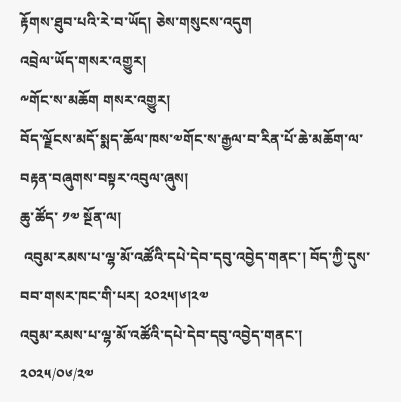རྟོགས་ཐུབ་པའི་རེ་བ་ཡོད། ཅེས་གསུངས་འདུག
འབྲེལ་ཡོད་གསར་འགྱུར།
༸གོང་ས་མཆོག གསར་འགྱུར།
བོད་ལྗོངས་མདོ་སྨད་ཆོལ་ཁས་༧གོང་ས་རྒྱལ་བ་རིན་པོ་ཆེ་མཆོག་ལ་བརྟན་བཞུགས་བསྟར་འབུལ་ཞུས།
ཆུ་ཚོད་ ༡༧ སྔོན་ལ།
 འབུམ་རམས་པ་ལྷ་མོ་འཚོའི་དཔེ་དེབ་དབུ་འབྱེད་གནང་། བོད་ཀྱི་དུས་བབ་གསར་ཁང་གི་པར། ༢༠༢༥།༦།༢༧
འབུམ་རམས་པ་ལྷ་མོ་འཚོའི་དཔེ་དེབ་དབུ་འབྱེད་གནང་།
༢༠༢༥/༠༦/༢༧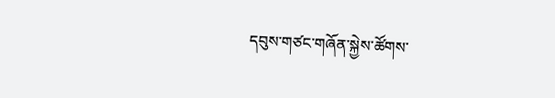དབུས་གཙང་གཞོན་སྐྱེས་ཚོགས་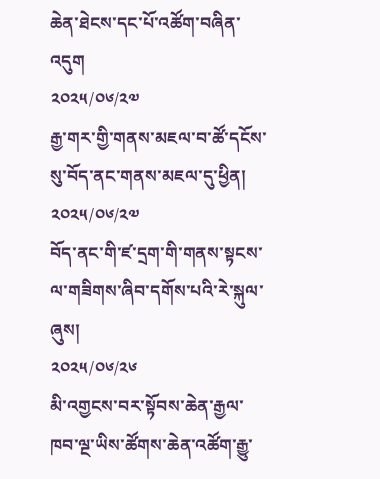ཆེན་ཐེངས་དང་པོ་འཚོག་བཞིན་འདུག
༢༠༢༥/༠༦/༢༧
རྒྱ་གར་གྱི་གནས་མཇལ་བ་ཚོ་དངོས་སུ་བོད་ནང་གནས་མཇལ་དུ་ཕྱིན།
༢༠༢༥/༠༦/༢༧
བོད་ནང་གི་ཛ་དྲག་གི་གནས་སྟངས་ལ་གཟིགས་ཞིབ་དགོས་པའི་རེ་སྐུལ་ཞུས།
༢༠༢༥/༠༦/༢༦
མི་འགྱངས་བར་སྟོབས་ཆེན་རྒྱལ་ཁབ་ལྔ་ཡིས་ཚོགས་ཆེན་འཚོག་རྒྱུ་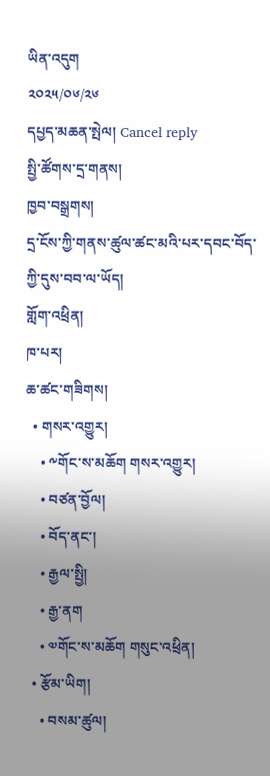ཡིན་འདུག
༢༠༢༥/༠༦/༢༦
དཔྱད་མཆན་སྤེལ། Cancel reply
སྤྱི་ཚོགས་དྲ་གནས།
ཁྱབ་བསྒྲགས།
དྲ་ངོས་ཀྱི་གནས་ཚུལ་ཚང་མའི་པར་དབང་བོད་ཀྱི་དུས་བབ་ལ་ཡོད།
གློག་འཕྲིན།
ཁ་པར།
ཆ་ཚང་གཟིགས།
  • གསར་འགྱུར།
    • ༸གོང་ས་མཆོག གསར་འགྱུར།
    • བཙན་བྱོལ།
    • བོད་ནང་།
    • རྒྱལ་སྤྱི།
    • རྒྱ་ནག
    • ༧གོང་ས་མཆོག གསུང་འཕྲིན།
  • རྩོམ་ཡིག།
    • བསམ་ཚུལ།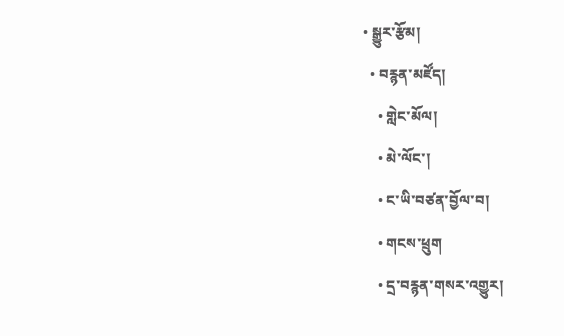• སྒྱུར་རྩོམ།
  • བརྙན་མཛོད།
    • གླེང་མོལ།
    • མེ་ལོང་།
    • ང་ཡི་བཙན་བྱོལ་བ།
    • གངས་ཕྲུག
    • དྲ་བརྙན་གསར་འགྱུར།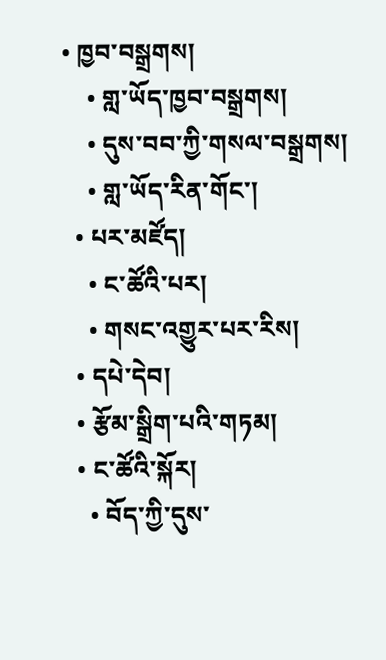• ཁྱབ་བསྒྲགས།
    • གླ་ཡོད་ཁྱབ་བསྒྲགས།
    • དུས་བབ་ཀྱི་གསལ་བསྒྲགས།
    • གླ་ཡོད་རིན་གོང་།
  • པར་མཛོད།
    • ང་ཚོའི་པར།
    • གསང་འགྱུར་པར་རིས།
  • དཔེ་དེབ།
  • རྩོམ་སྒྲིག་པའི་གཏམ།
  • ང་ཚོའི་སྐོར།
    • བོད་ཀྱི་དུས་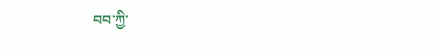བབ་ཀྱི་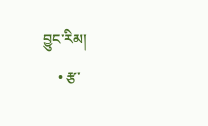བྱུང་རིམ།
    • རྩ་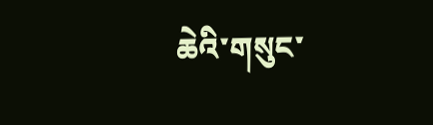ཆེའི་གསུང་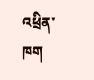འཕྲིན་ཁག